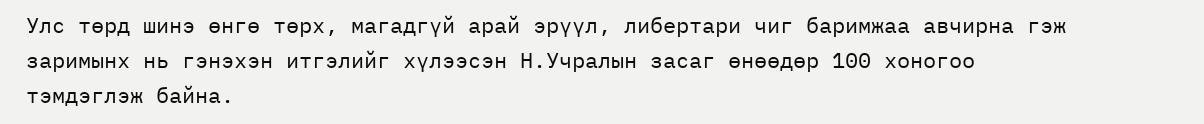Улс төрд шинэ өнгө төрх, магадгүй арай эрүүл, либертари чиг баримжаа авчирна гэж заримынх нь гэнэхэн итгэлийг хүлээсэн Н.Учралын засаг өнөөдөр 100 хоногоо тэмдэглэж байна.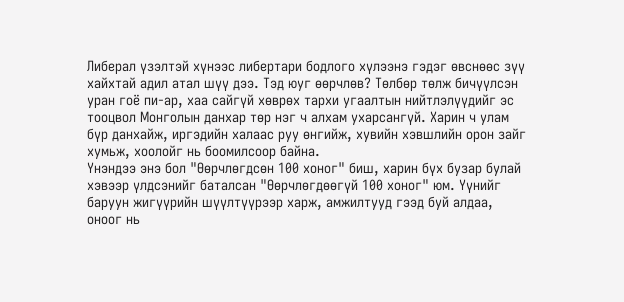Либерал үзэлтэй хүнээс либертари бодлого хүлээнэ гэдэг өвснөөс зүү хайхтай адил атал шүү дээ. Тэд юуг өөрчлөв? Төлбөр төлж бичүүлсэн уран гоё пи-ар, хаа сайгүй хөврөх тархи угаалтын нийтлэлүүдийг эс тооцвол Монголын данхар төр нэг ч алхам ухарсангүй. Харин ч улам бүр данхайж, иргэдийн халаас руу өнгийж, хувийн хэвшлийн орон зайг хумьж, хоолойг нь боомилсоор байна.
Үнэндээ энэ бол "Өөрчлөгдсөн 100 хоног" биш, харин бүх бузар булай хэвээр үлдсэнийг баталсан "Өөрчлөгдөөгүй 100 хоног" юм. Үүнийг баруун жигүүрийн шүүлтүүрээр харж, амжилтууд гээд буй алдаа, оноог нь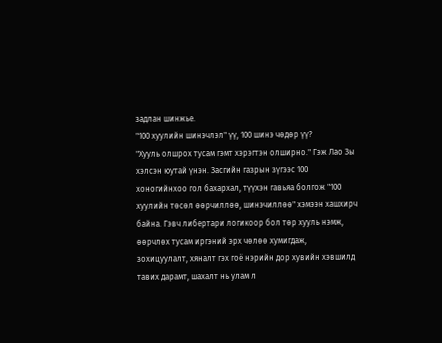задлан шинжье.
"100 хуулийн шинэчлэл" үү, 100 шинэ чөдөр үү?
"Хууль олшрох тусам гэмт хэрэгтэн олширно." Гэж Лао Зы хэлсэн юутай үнэн. Засгийн газрын зүгээс 100 хоногийнхоо гол бахархал, түүхэн гавьяа болгож "100 хуулийн төсөл өөрчиллөө, шинэчиллөө" хэмээн хашхирч байна. Гэвч либертари логикоор бол төр хууль нэмж, өөрчлөх тусам иргэний эрх чөлөө хумигдаж, зохицуулалт, хяналт гэх гоё нэрийн дор хувийн хэвшилд тавих дарамт, шахалт нь улам л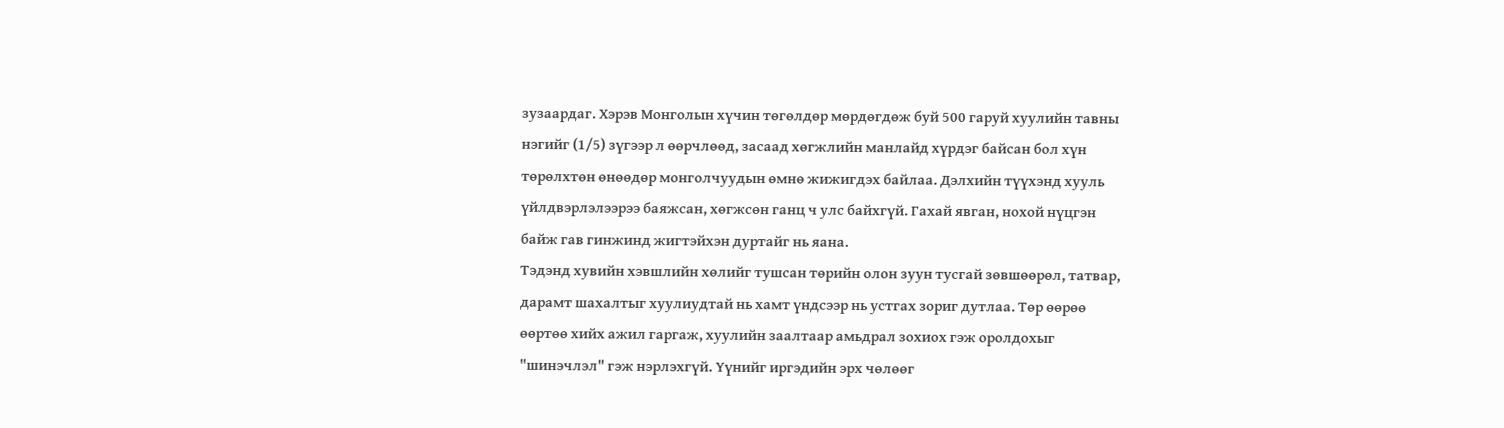зузаардаг. Хэрэв Монголын хүчин төгөлдөр мөрдөгдөж буй 500 гаруй хуулийн тавны нэгийг (1/5) зүгээр л өөрчлөөд, засаад хөгжлийн манлайд хүрдэг байсан бол хүн төрөлхтөн өнөөдөр монголчуудын өмнө жижигдэх байлаа. Дэлхийн түүхэнд хууль үйлдвэрлэлээрээ баяжсан, хөгжсөн ганц ч улс байхгүй. Гахай явган, нохой нүцгэн байж гав гинжинд жигтэйхэн дуртайг нь яана.
Тэдэнд хувийн хэвшлийн хөлийг тушсан төрийн олон зуун тусгай зөвшөөрөл, татвар, дарамт шахалтыг хуулиудтай нь хамт үндсээр нь устгах зориг дутлаа. Төр өөрөө өөртөө хийх ажил гаргаж, хуулийн заалтаар амьдрал зохиох гэж оролдохыг "шинэчлэл" гэж нэрлэхгүй. Үүнийг иргэдийн эрх чөлөөг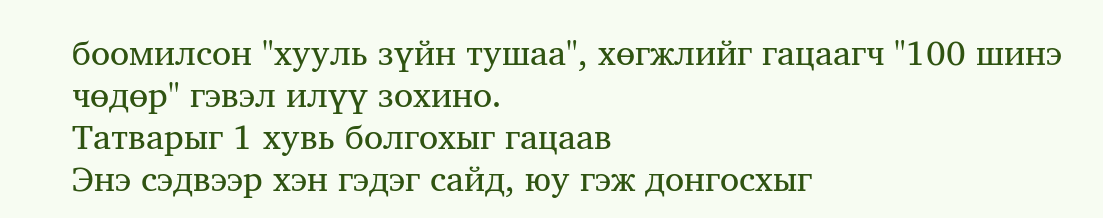боомилсон "хууль зүйн тушаа", хөгжлийг гацаагч "100 шинэ чөдөр" гэвэл илүү зохино.
Татварыг 1 хувь болгохыг гацаав
Энэ сэдвээр хэн гэдэг сайд, юу гэж донгосхыг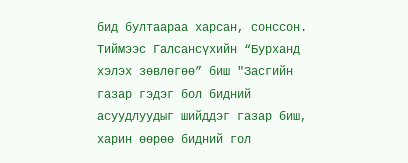бид бултаараа харсан, сонссон. Тиймээс Галсансүхийн “Бурханд хэлэх зөвлөгөө” биш "Засгийн газар гэдэг бол бидний асуудлуудыг шийддэг газар биш, харин өөрөө бидний гол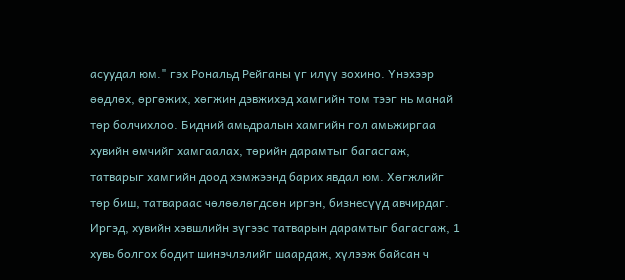асуудал юм." гэх Рональд Рейганы үг илүү зохино. Үнэхээр өөдлөх, өргөжих, хөгжин дэвжихэд хамгийн том тээг нь манай төр болчихлоо. Бидний амьдралын хамгийн гол амьжиргаа хувийн өмчийг хамгаалах, төрийн дарамтыг багасгаж, татварыг хамгийн доод хэмжээнд барих явдал юм. Хөгжлийг төр биш, татвараас чөлөөлөгдсөн иргэн, бизнесүүд авчирдаг. Иргэд, хувийн хэвшлийн зүгээс татварын дарамтыг багасгаж, 1 хувь болгох бодит шинэчлэлийг шаардаж, хүлээж байсан ч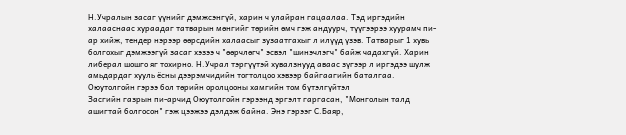Н.Учралын засаг үүнийг дэмжсэнгүй, харин ч улайран гацаалаа. Тэд иргэдийн халааснаас хураадаг татварын мөнгийг төрийн өмч гэж андуурч, түүгээрээ хуурамч пи-ар хийж, тендер нэрээр өөрсдийн халаасыг зузаатгахыг л илүүд үзэв. Татварыг 1 хувь болгохыг дэмжээгүй засаг хэзээ ч "өөрчлөгч" эсвэл "шинэчлэгч" байж чадахгүй. Харин либерал шошго яг тохирно. Н.Учрал тэргүүтэй хувалзнууд аваас зүгээр л иргэдээ шулж амьдардаг хууль ёсны дээрэмчидийн тогтолцоо хэвээр байгаагийн баталгаа.
Оюутолгойн гэрээ бол төрийн оролцооны хамгийн том бүтэлгүйтэл
Засгийн газрын пи-арчид Оюутолгойн гэрээнд эргэлт гаргасан, "Монголын талд ашигтай болгосон" гэж цээжээ дэлдэж байна. Энэ гэрээг С.Баяр,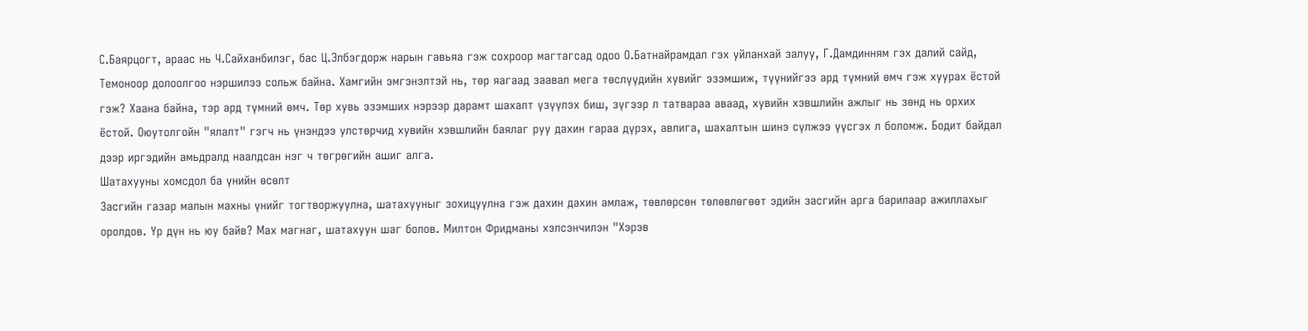С.Баярцогт, араас нь Ч.Сайханбилэг, бас Ц.Элбэгдорж нарын гавьяа гэж сохроор магтагсад одоо О.Батнайрамдал гэх уйланхай залуу, Г.Дамдинням гэх далий сайд, Темоноор долоолгоо нэршилээ сольж байна. Хамгийн эмгэнэлтэй нь, төр яагаад заавал мега төслүүдийн хувийг эзэмшиж, түүнийгээ ард түмний өмч гэж хуурах ёстой гэж? Хаана байна, тэр ард түмний өмч. Төр хувь эзэмших нэрээр дарамт шахалт үзүүлэх биш, зүгээр л татвараа аваад, хувийн хэвшлийн ажлыг нь зөнд нь орхих ёстой. Оюутолгойн "ялалт" гэгч нь үнэндээ улстөрчид хувийн хэвшлийн баялаг руу дахин гараа дүрэх, авлига, шахалтын шинэ сүлжээ үүсгэх л боломж. Бодит байдал дээр иргэдийн амьдралд наалдсан нэг ч төгрөгийн ашиг алга.
Шатахууны хомсдол ба үнийн өсөлт
Засгийн газар малын махны үнийг тогтворжуулна, шатахууныг зохицуулна гэж дахин дахин амлаж, төвлөрсөн төлөвлөгөөт эдийн засгийн арга барилаар ажиллахыг оролдов. Үр дүн нь юу байв? Мах магнаг, шатахуун шаг болов. Милтон Фридманы хэлсэнчилэн "Хэрэв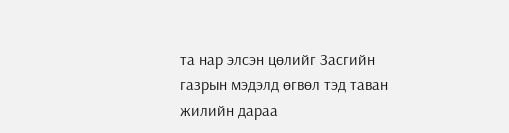та нар элсэн цөлийг Засгийн газрын мэдэлд өгвөл тэд таван жилийн дараа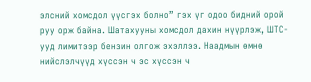элсний хомсдол үүсгэх болно” гэх үг одоо бидний орой руу орж байна. Шатахууны хомсдол дахин нүүрлэж, ШТС-ууд лимитээр бензин олгож эхэллээ. Наадмын өмнө нийслэлчүүд хүссэн ч эс хүссэн ч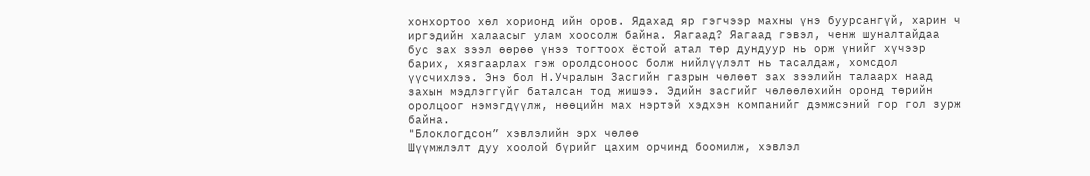хонхортоо хөл хорионд ийн оров. Ядахад яр гэгчээр махны үнэ буурсангүй, харин ч иргэдийн халаасыг улам хоосолж байна. Яагаад? Яагаад гэвэл, ченж шуналтайдаа бус зах зээл өөрөө үнээ тогтоох ёстой атал төр дундуур нь орж үнийг хүчээр барих, хязгаарлах гэж оролдсоноос болж нийлүүлэлт нь тасалдаж, хомсдол үүсчихлээ. Энэ бол Н.Учралын Засгийн газрын чөлөөт зах зээлийн талаарх наад захын мэдлэггүйг баталсан тод жишээ. Эдийн засгийг чөлөөлөхийн оронд төрийн оролцоог нэмэгдүүлж, нөөцийн мах нэртэй хэдхэн компанийг дэмжсэний гор гол зурж байна.
"Блоклогдсон” хэвлэлийн эрх чөлөө
Шүүмжлэлт дуу хоолой бүрийг цахим орчинд боомилж, хэвлэл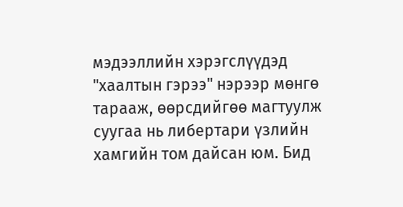мэдээллийн хэрэгслүүдэд "хаалтын гэрээ" нэрээр мөнгө тарааж, өөрсдийгөө магтуулж суугаа нь либертари үзлийн хамгийн том дайсан юм. Бид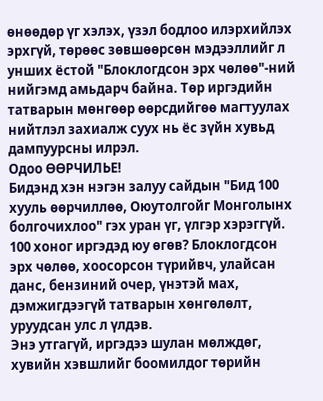өнөөдөр үг хэлэх, үзэл бодлоо илэрхийлэх эрхгүй, төрөөс зөвшөөрсөн мэдээллийг л унших ёстой "Блоклогдсон эрх чөлөө"-ний нийгэмд амьдарч байна. Төр иргэдийн татварын мөнгөөр өөрсдийгөө магтуулах нийтлэл захиалж суух нь ёс зүйн хувьд дампуурсны илрэл.
Одоо ӨӨРЧИЛЬЕ!
Бидэнд хэн нэгэн залуу сайдын "Бид 100 хууль өөрчиллөө, Оюутолгойг Монголынх болгочихлоо" гэх уран үг, үлгэр хэрэггүй. 100 хоног иргэдэд юу өгөв? Блоклогдсон эрх чөлөө, хоосорсон түрийвч, улайсан данс, бензиний очер, үнэтэй мах, дэмжигдээгүй татварын хөнгөлөлт, уруудсан улс л үлдэв.
Энэ утгагүй, иргэдээ шулан мөлждөг, хувийн хэвшлийг боомилдог төрийн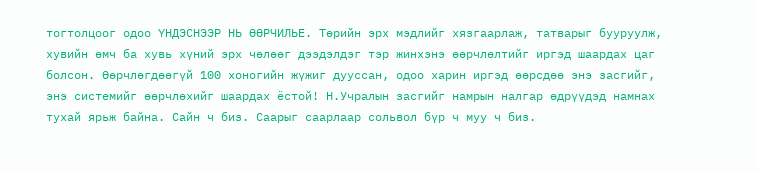тогтолцоог одоо ҮНДЭСНЭЭР НЬ ӨӨРЧИЛЬЕ. Төрийн эрх мэдлийг хязгаарлаж, татварыг бууруулж, хувийн өмч ба хувь хүний эрх чөлөөг дээдэлдэг тэр жинхэнэ өөрчлөлтийг иргэд шаардах цаг болсон. Өөрчлөгдөөгүй 100 хоногийн жүжиг дууссан, одоо харин иргэд өөрсдөө энэ засгийг, энэ системийг өөрчлөхийг шаардах ёстой! Н.Учралын засгийг намрын налгар өдрүүдэд намнах тухай ярьж байна. Сайн ч биз. Саарыг саарлаар сольвол бүр ч муу ч биз.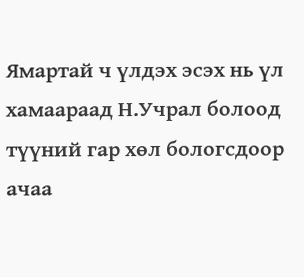Ямартай ч үлдэх эсэх нь үл хамаараад Н.Учрал болоод түүний гар хөл бологсдоор ачаа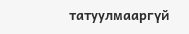татуулмааргүй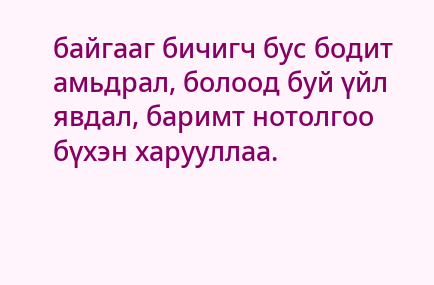байгааг бичигч бус бодит амьдрал, болоод буй үйл явдал, баримт нотолгоо бүхэн харууллаа.